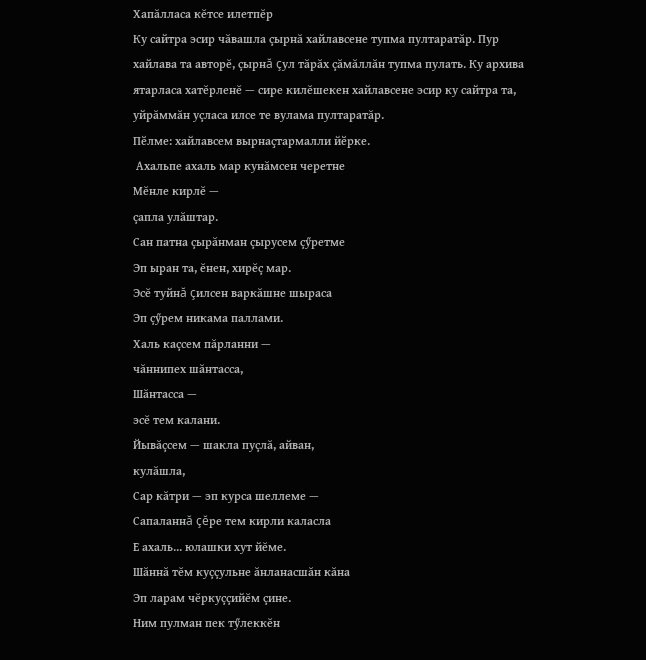Хапăлласа кĕтсе илетпĕр
Ку сайтра эсир чăвашла çырнă хайлавсене тупма пултаратăр. Пур
хайлава та авторĕ, çырнă çул тăрăх çăмăллăн тупма пулать. Ку архива
ятарласа хатĕрленĕ — сире килĕшекен хайлавсене эсир ку сайтра та,
уйрăммăн уçласа илсе те вулама пултаратăр.
Пӗлме: хайлавсем вырнаҫтармалли йӗрке.
 Ахальпе ахаль мар кунăмсен черетне
Мĕнле кирлĕ —
çапла улăштар.
Сан патна çырăнман çырусем çӳретме
Эп ыран та, ĕнен, хирĕç мар.
Эсĕ туйнă çилсен варкăшне шыраса
Эп çӳрем никама паллами.
Халь каçсем пăрланни —
чăннипех шăнтасса,
Шăнтасса —
эсĕ тем калани.
Йывăçсем — шакла пуçлă, айван,
кулăшла,
Сар кăтри — эп курса шеллеме —
Сапаланнă çĕре тем кирли каласла
Е ахаль... юлашки хут йĕме.
Шăннă тĕм куççульне ăнланасшăн кăна
Эп ларам чĕркуççийĕм çине.
Ним пулман пек тӳлеккĕн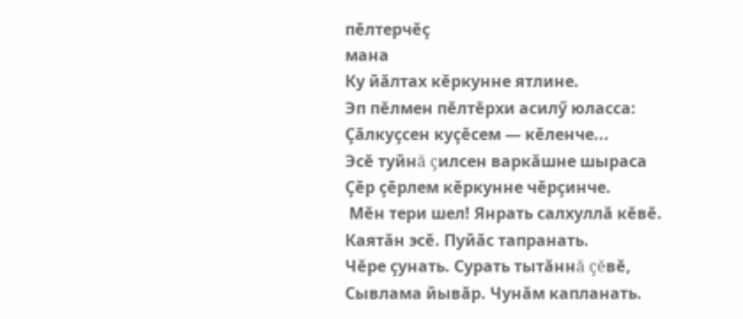пĕлтерчĕç
мана
Ку йăлтах кĕркунне ятлине.
Эп пĕлмен пĕлтĕрхи асилӳ юласса:
Çăлкуçсен куçĕсем — кĕленче...
Эсĕ туйнă çилсен варкăшне шыраса
Çĕр çĕрлем кĕркунне чĕрçинче.
 Мĕн тери шел! Янрать салхуллă кĕвĕ.
Каятăн эсĕ. Пуйăс тапранать.
Чĕре çунать. Сурать тытăннă çĕвĕ,
Сывлама йывăр. Чунăм капланать.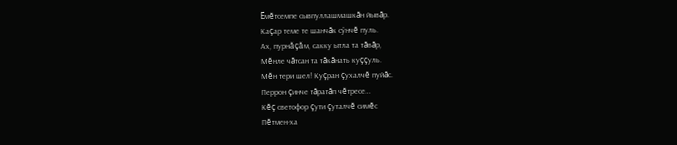Ĕмĕтсемпе сывпуллашмашкăн йывăр.
Каçар теме те шанчăк сӳнчĕ пуль.
Ах, пурнăçăм, сакку ытла та тăвăр,
Мĕнле чăтсан та тăкăнать куççуль.
Мĕн тери шел! Куçран çухалчĕ пуйăс.
Перрон çинче тăратăп чĕтресе…
Кĕç светофор çути çуталчĕ симĕс
Пĕтмен-ха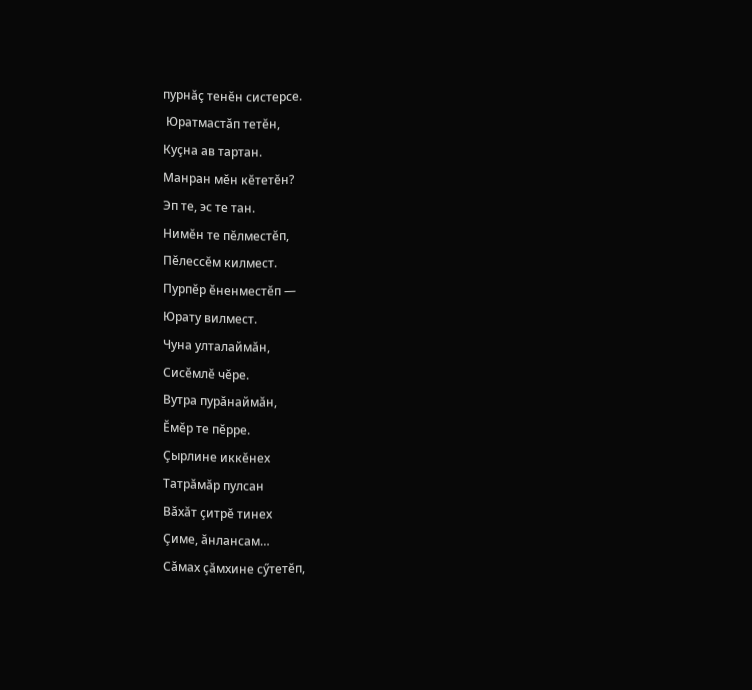пурнăç тенĕн систерсе.
 Юратмастăп тетĕн,
Куçна ав тартан.
Манран мĕн кĕтетĕн?
Эп те, эс те тан.
Нимĕн те пĕлместĕп,
Пĕлессĕм килмест.
Пурпĕр ĕненместĕп —
Юрату вилмест.
Чуна улталаймăн,
Сисĕмлĕ чĕре.
Вутра пурăнаймăн,
Ĕмĕр те пĕрре.
Çырлине иккĕнех
Татрăмăр пулсан
Вăхăт çитрĕ тинех
Çиме, ăнлансам…
Сăмах çăмхине сӳтетĕп,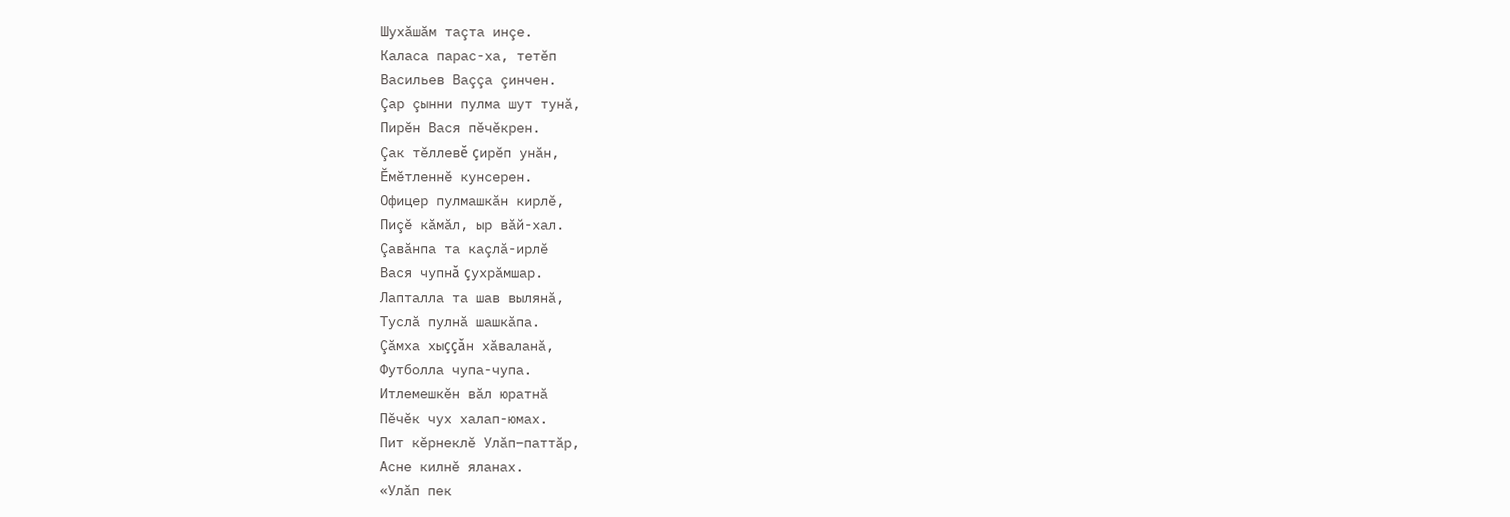Шухăшăм таçта инçе.
Каласа парас-ха, тетĕп
Васильев Ваççа çинчен.
Çар çынни пулма шут тунă,
Пирĕн Вася пĕчĕкрен.
Çак тĕллевĕ çирĕп унăн,
Ĕмĕтленнĕ кунсерен.
Офицер пулмашкăн кирлĕ,
Пиçĕ кăмăл, ыр вăй-хал.
Çавăнпа та каçлă-ирлĕ
Вася чупнă çухрăмшар.
Лапталла та шав вылянă,
Туслă пулнă шашкăпа.
Çăмха хыççăн хăваланă,
Футболла чупа-чупа.
Итлемешкĕн вăл юратнă
Пĕчĕк чух халап-юмах.
Пит кĕрнеклĕ Улăп–паттăр,
Асне килнĕ яланах.
«Улăп пек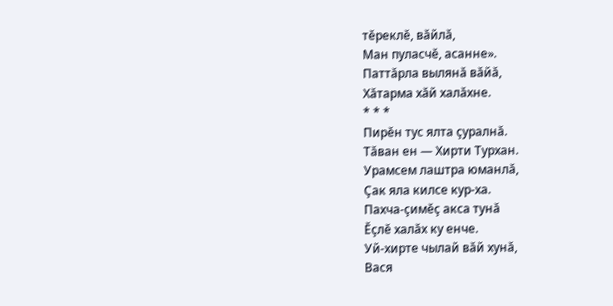тĕреклĕ, вăйлă,
Ман пуласчĕ, асанне».
Паттăрла вылянă вăйă,
Хăтарма хăй халăхне.
* * *
Пирĕн тус ялта çуралнă.
Тăван ен — Хирти Турхан.
Урамсем лаштра юманлă,
Çак яла килсе кур-ха.
Пахча-çимĕç акса тунă
Ĕçлĕ халăх ку енче.
Уй-хирте чылай вăй хунă,
Вася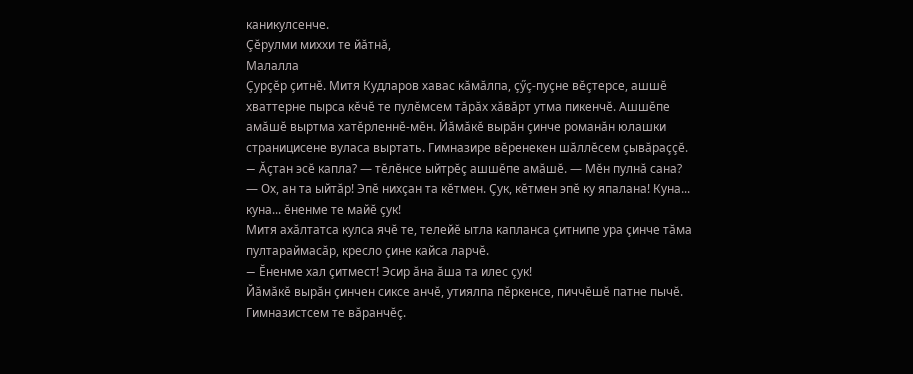каникулсенче.
Çĕрулми миххи те йăтнă,
Малалла
Çурçĕр çитнĕ. Митя Кудларов хавас кăмăлпа, çӳç-пуçне вĕçтерсе, ашшĕ хваттерне пырса кĕчĕ те пулĕмсем тăрăх хăвăрт утма пикенчĕ. Ашшĕпе амăшĕ выртма хатĕрленнĕ-мĕн. Йăмăкĕ вырăн çинче романăн юлашки страницисене вуласа выртать. Гимназире вĕренекен шăллĕсем çывăраççĕ.
— Ăçтан эсĕ капла? — тĕлĕнсе ыйтрĕç ашшĕпе амăшĕ. — Мĕн пулнă сана?
— Ох, ан та ыйтăр! Эпĕ нихçан та кĕтмен. Çук, кĕтмен эпĕ ку япалана! Куна... куна... ĕненме те майĕ çук!
Митя ахăлтатса кулса ячĕ те, телейĕ ытла капланса çитнипе ура çинче тăма пултараймасăр, кресло çине кайса ларчĕ.
— Ĕненме хал çитмест! Эсир ăна ăша та илес çук!
Йăмăкĕ вырăн çинчен сиксе анчĕ, утиялпа пĕркенсе, пиччĕшĕ патне пычĕ. Гимназистсем те вăранчĕç.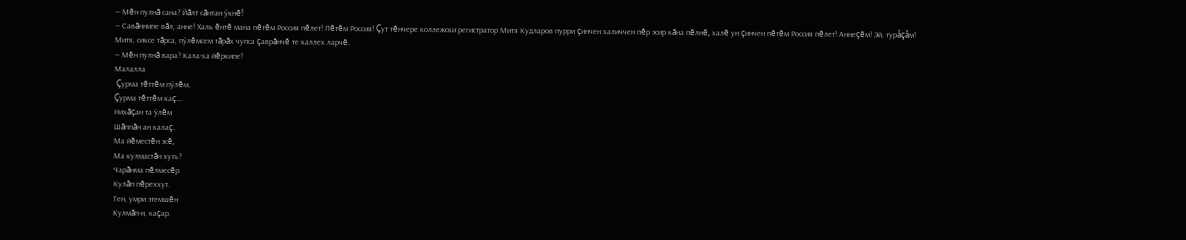— Мĕн пулнă сана? Йăлт сăнтан ӳкнĕ!
— Савăннипе вăл, анне! Халь ĕнтĕ мана пĕтĕм Россия пĕлет! Пĕтĕм Россия! Çут тĕнчере коллежски регистратор Митя Кудларов пурри çинчен халиччен пĕр эсир кăна пĕлнĕ, халĕ ун çинчен пĕтĕм Россия пĕлет! Аннеçĕм! Эй, турăçăм!
Митя, сиксе тăрса, пӳлĕмсем тăрăх чупса çаврăнчĕ те каллех ларчĕ.
— Мĕн пулнă вара? Кала-ха йĕркипе!
Малалла
 Çурма тĕттĕм пӳлĕм,
Çурма тĕттĕм каç...
Нихăçан та ӳлĕм
Шăппăн ан калаç.
Ма йĕместĕн эсĕ,
Ма кулмастăн хуть?
Чарăнма пĕлмесĕр
Кулăп пĕреххут.
Тен, умри этемшĕн
Кулмăп-и, каçар.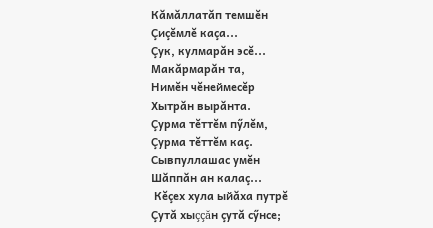Кăмăллатăп темшĕн
Çиçĕмлĕ каçа...
Çук, кулмарăн эсĕ...
Макăрмарăн та,
Нимĕн чĕнеймесĕр
Хытрăн вырăнта.
Çурма тĕттĕм пӳлĕм,
Çурма тĕттĕм каç.
Сывпуллашас умĕн
Шăппăн ан калаç...
 Кĕçех хула ыйăха путрĕ
Çутă хыççăн çутă сӳнсе;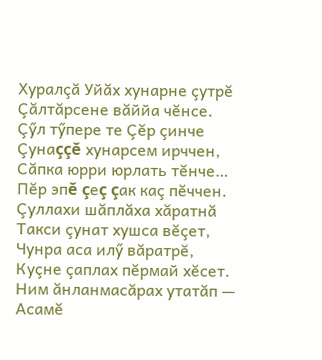Хуралçă Уйăх хунарне çутрĕ
Çăлтăрсене вăййа чĕнсе.
Çӳл тӳпере те Çĕр çинче
Çунаççĕ хунарсем ирччен,
Сăпка юрри юрлать тĕнче…
Пĕр эпĕ çеç çак каç пĕччен.
Çуллахи шăплăха хăратнă
Такси çунат хушса вĕçет,
Чунра аса илӳ вăратрĕ,
Куçне çаплах пĕрмай хĕсет.
Ним ăнланмасăрах утатăп —
Асамĕ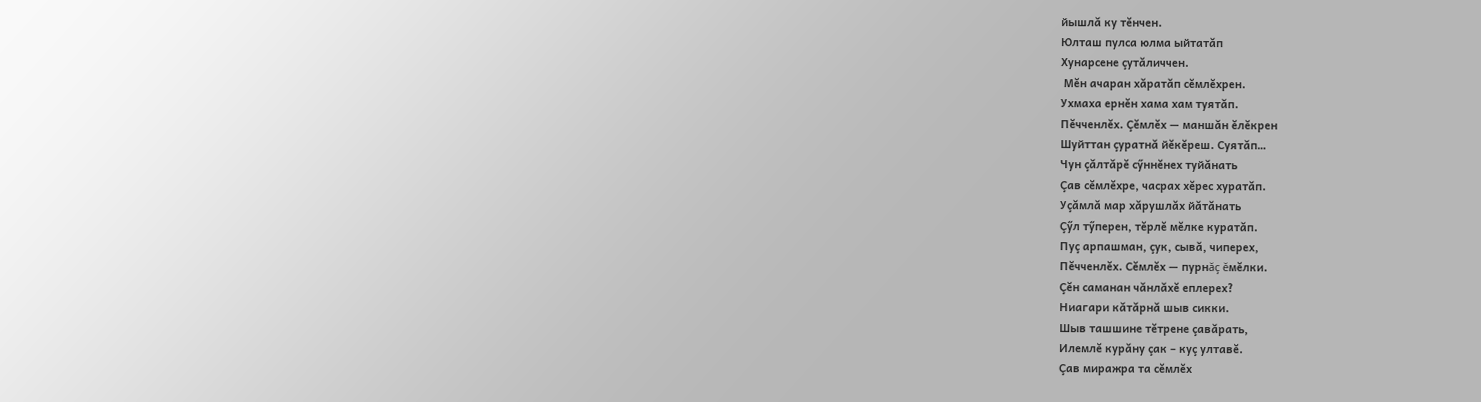йышлă ку тĕнчен.
Юлташ пулса юлма ыйтатăп
Хунарсене çутăличчен.
 Мĕн ачаран хăратăп сĕмлĕхрен.
Ухмаха ернĕн хама хам туятăп.
Пĕчченлĕх. Çĕмлĕх — маншăн ĕлĕкрен
Шуйттан çуратнă йĕкĕреш. Суятăп…
Чун çăлтăрĕ сӳннĕнех туйăнать
Çав сĕмлĕхре, часрах хĕрес хуратăп.
Уçăмлă мар хăрушлăх йăтăнать
Çӳл тӳперен, тĕрлĕ мĕлке куратăп.
Пуç арпашман, çук, сывă, чиперех,
Пĕчченлĕх. Сĕмлĕх — пурнăç ĕмĕлки.
Çĕн саманан чăнлăхĕ еплерех?
Ниагари кăтăрнă шыв сикки.
Шыв ташшине тĕтрене çавăрать,
Илемлĕ курăну çак – куç ултавĕ.
Çав миражра та сĕмлĕх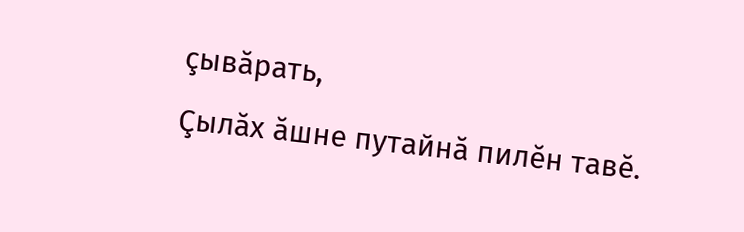çывăрать,
Çылăх ăшне путайнă пилĕн тавĕ.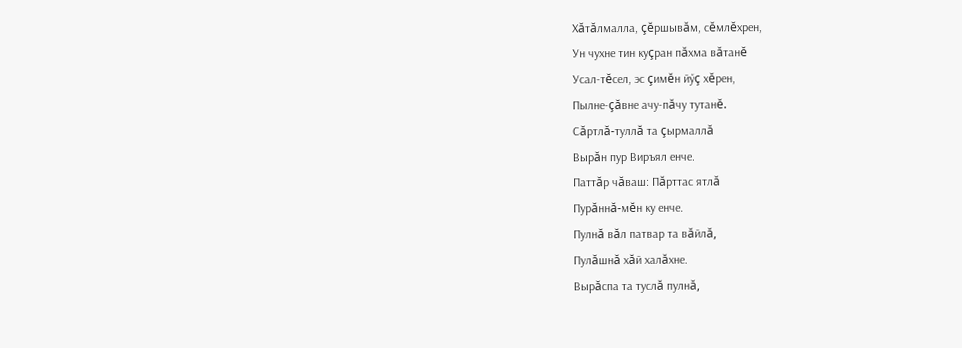Хăтăлмалла, çĕршывăм, сĕмлĕхрен,
Ун чухне тин куçран пăхма вăтанĕ
Усал-тĕсел, эс çимĕн йӳç хĕрен,
Пылне-çăвне ачу-пăчу тутанĕ.
Сăртлă-туллă та çырмаллă
Вырăн пур Виръял енче.
Паттăр чăваш: Пăрттас ятлă
Пурăннă-мĕн ку енче.
Пулнă вăл патвар та вăйлă,
Пулăшнă хăй халăхне.
Вырăспа та туслă пулнă,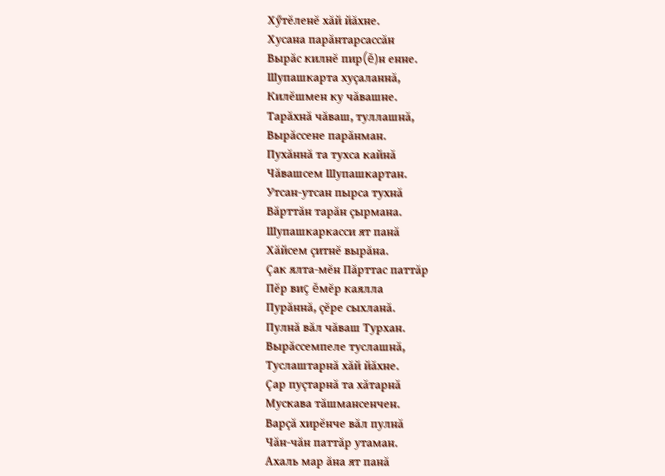Хӳтĕленĕ хăй йăхне.
Хусана парăнтарсассăн
Вырăс килнĕ пир(ĕ)н енне.
Шупашкарта хуçаланнă,
Килĕшмен ку чăвашне.
Тарăхнă чăваш, туллашнă,
Вырăссене парăнман.
Пухăннă та тухса кайнă
Чăвашсем Шупашкартан.
Утсан-утсан пырса тухнă
Вăрттăн тарăн çырмана.
Шупашкаркасси ят панă
Хăйсем çитнĕ вырăна.
Çак ялта-мĕн Пăрттас паттăр
Пĕр виç ĕмĕр каялла
Пурăннă, çĕре сыхланă.
Пулнă вăл чăваш Турхан.
Вырăссемпеле туслашнă,
Туслаштарнă хăй йăхне.
Çар пуçтарнă та хăтарнă
Мускава тăшмансенчен.
Варçă хирĕнче вăл пулнă
Чăн-чăн паттăр утаман.
Ахаль мар ăна ят панă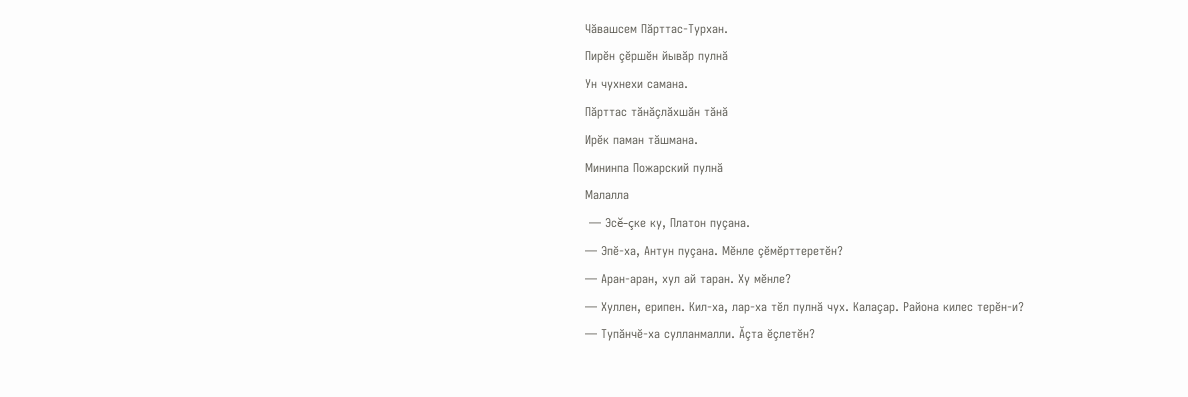Чăвашсем Пăрттас-Турхан.
Пирĕн çĕршĕн йывăр пулнă
Ун чухнехи самана.
Пăрттас тăнăçлăхшăн тăнă
Ирĕк паман тăшмана.
Мининпа Пожарский пулнă
Малалла
 — Эсĕ-çке ку, Платон пуçана.
— Эпĕ-ха, Антун пуçана. Мĕнле çĕмĕрттеретĕн?
— Аран-аран, хул ай таран. Ху мĕнле?
— Хуллен, ерипен. Кил-ха, лар-ха тĕл пулнă чух. Калаçар. Района килес терĕн-и?
— Тупăнчĕ-ха сулланмалли. Ăçта ĕçлетĕн?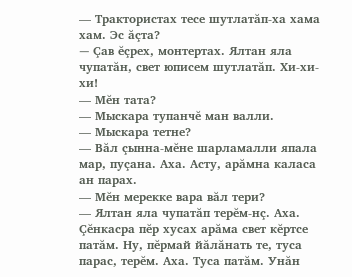— Трактористах тесе шутлатăп-ха хама хам. Эс ăçта?
— Çав ĕçрех, монтертах. Ялтан яла чупатăн, свет юписем шутлатăп. Хи-хи-хи!
— Мĕн тата?
— Мыскара тупанчĕ ман валли.
— Мыскара тетне?
— Вăл çынна-мĕне шарламалли япала мар, пуçана. Аха. Асту, арăмна каласа ан парах.
— Мĕн мерекке вара вăл тери?
— Ялтан яла чупатăп терĕм-нç. Аха. Çĕнкасра пĕр хусах арăма свет кĕртсе патăм. Ну, пĕрмай йăлăнать те, туса парас, терĕм. Аха. Туса патăм. Унăн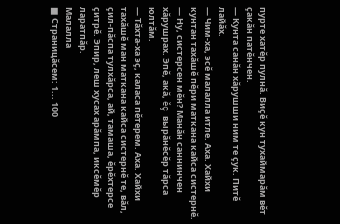пурте хатĕр пулнă. Виçĕ кун тухаймарăм вĕт çакăн патĕнчен.
— Кунта санăн хăрушши ним те çук. Питĕ лайăх.
— Чим-ха, эсĕ малалла итле. Аха. Хайхи кунтан тахăшĕ пĕри маткана кайса систернĕ.
— Ну, систерсен мĕн? Манăн саннинчен хăрушрах. Эпĕ, акă, ĕç вырăнĕсĕр тăрса юлтăм.
— Тăхта-ха эç, каласа пĕтерем. Аха. Хайхи тахăшĕ ман маткана кайса систернĕ те, вăл, çил-пăспа тулхăрса, ай, тамаша, ĕрĕхтерсе çитрĕ. Эпир, леш хусах арăмпа, иксĕмĕр ларатпăр.
Малалла
■ Страницăсем: 1... 100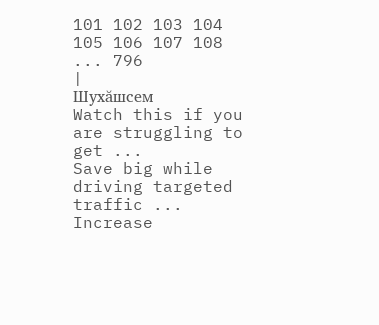101 102 103 104 105 106 107 108 ... 796
|
Шухăшсем
Watch this if you are struggling to get ...
Save big while driving targeted traffic ...
Increase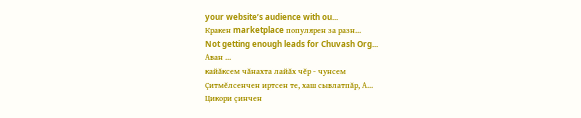your website’s audience with ou...
Кракен marketplace популярен за разн...
Not getting enough leads for Chuvash Org...
Аван ...
кайăксем чăнахта лайăх чĕр - чунсем
Çитмĕлсенчен иртсен те, хаш сывлатпăр, А...
Цикори çинчен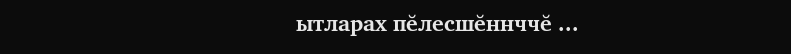ытларах пĕлесшĕннччĕ ...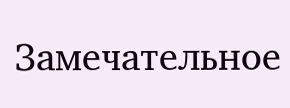Замечательное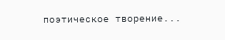поэтическое творение...